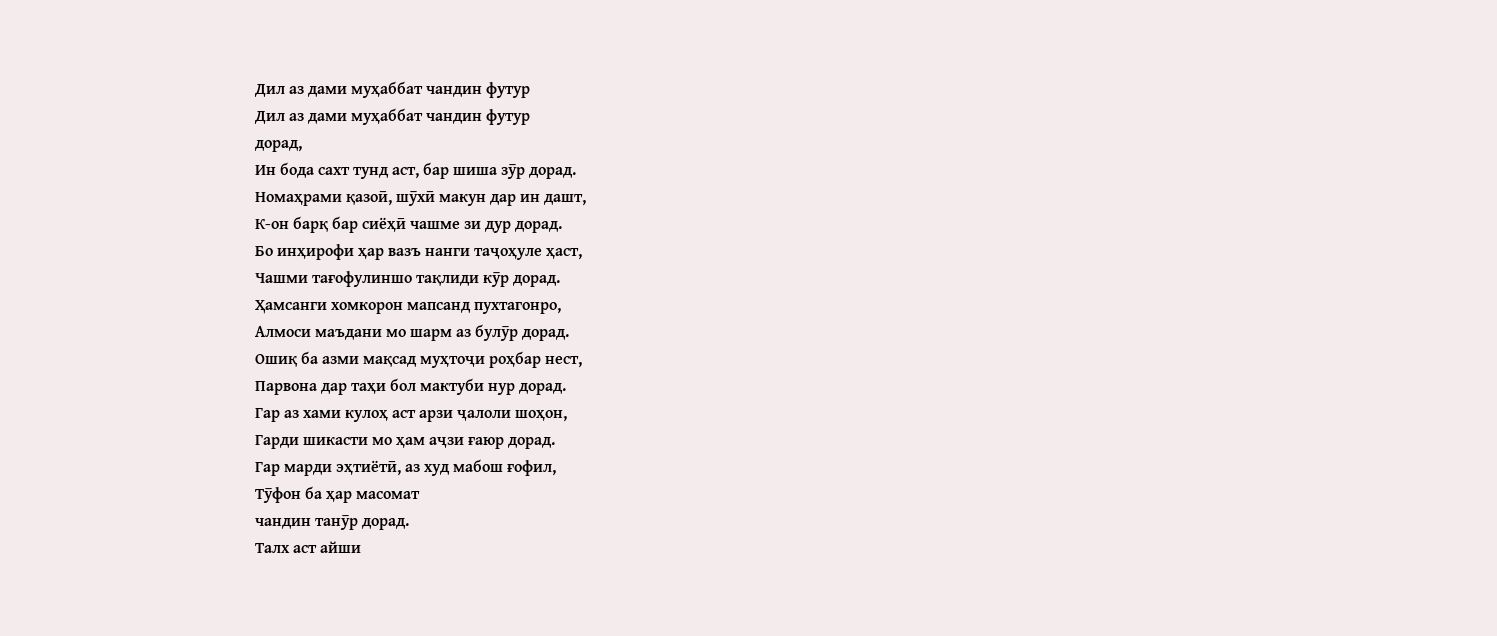Дил аз дами муҳаббат чандин футур
Дил аз дами муҳаббат чандин футур
дорад,
Ин бода сахт тунд аст, бар шиша зӯр дорад.
Номаҳрами қазоӣ, шӯхӣ макун дар ин дашт,
К-он барқ бар сиёҳӣ чашме зи дур дорад.
Бо инҳирофи ҳар вазъ нанги таҷоҳуле ҳаст,
Чашми тағофулиншо тақлиди кӯр дорад.
Ҳамсанги хомкорон мапсанд пухтагонро,
Алмоси маъдани мо шарм аз булӯр дорад.
Ошиқ ба азми мақсад муҳтоҷи роҳбар нест,
Парвона дар таҳи бол мактуби нур дорад.
Гар аз хами кулоҳ аст арзи ҷалоли шоҳон,
Гарди шикасти мо ҳам аҷзи ғаюр дорад.
Гар марди эҳтиётӣ, аз худ мабош ғофил,
Тӯфон ба ҳар масомат
чандин танӯр дорад.
Талх аст айши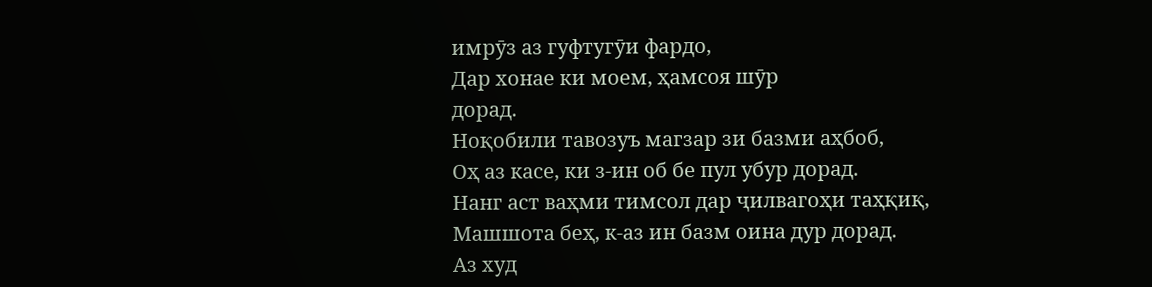имрӯз аз гуфтугӯи фардо,
Дар хонае ки моем, ҳамсоя шӯр
дорад.
Ноқобили тавозуъ магзар зи базми аҳбоб,
Оҳ аз касе, ки з-ин об бе пул убур дорад.
Нанг аст ваҳми тимсол дар ҷилвагоҳи таҳқиқ,
Машшота беҳ, к-аз ин базм оина дур дорад.
Аз худ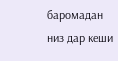баромадан низ дар кеши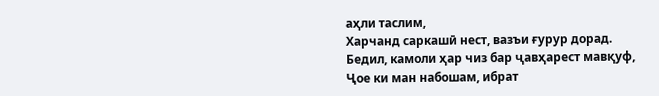аҳли таслим,
Харчанд саркашӣ нест, вазъи ғурур дорад.
Бедил, камоли ҳар чиз бар ҷавҳарест мавқуф,
Ҷое ки ман набошам, ибрат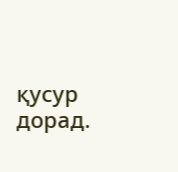қусур дорад.